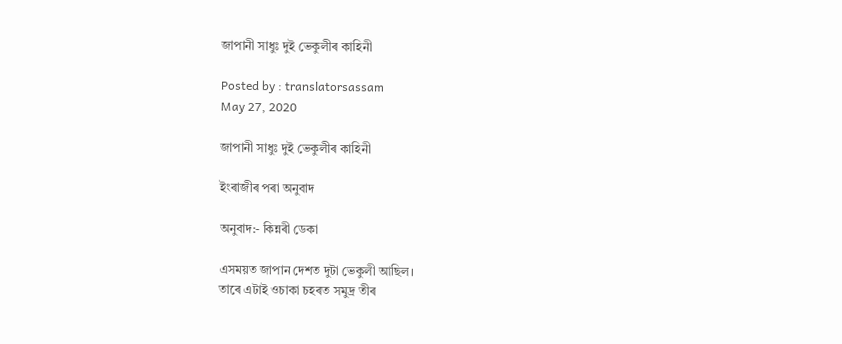জাপানী সাধুঃ দুই ভেকুলীৰ কাহিনী

Posted by : translatorsassam
May 27, 2020

জাপানী সাধুঃ দুই ভেকুলীৰ কাহিনী

ইংৰাজীৰ পৰা অনুবাদ

অনুবাদ:- কিন্নৰী ডেকা

এসময়ত জাপান দেশত দুটা ভেকুলী আছিল।
তাৰে এটাই ওচাকা চহৰত সমুদ্ৰ তীৰ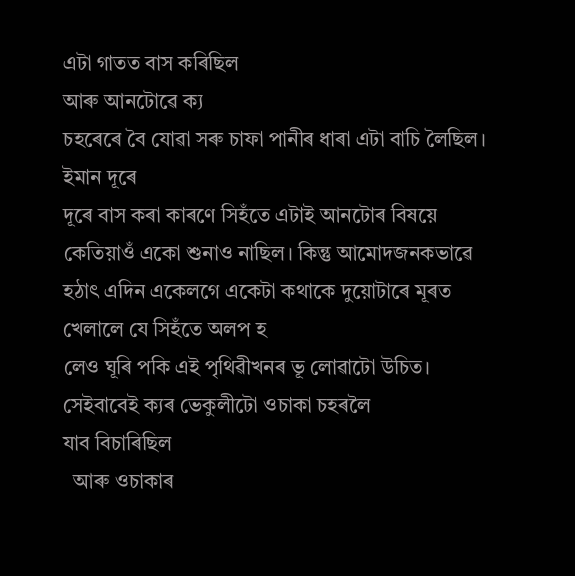এটা গাতত বাস কৰিছিল
আৰু আনটোৱে ক্য
চহৰেৰে বৈ যোৱা সৰু চাফা পানীৰ ধাৰা এটা বাচি লৈছিল। ইমান দূৰে
দূৰে বাস কৰা কাৰণে সিহঁতে এটাই আনটোৰ বিষয়ে কেতিয়াওঁ একো শুনাও নাছিল। কিন্তু আমোদজনকভাৱে
হঠাৎ এদিন একেলগে একেটা কথাকে দুয়োটাৰে মূৰত খেলালে যে সিহঁতে অলপ হ
লেও ঘূৰি পকি এই পৃথিৱীখনৰ ভূ লোৱাটো উচিত। সেইবাবেই ক্যৰ ভেকুলীটো ওচাকা চহৰলৈ
যাব বিচাৰিছিল
  আৰু ওচাকাৰ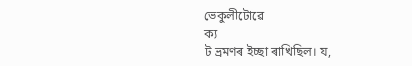ভেকুলীটোৱে
ক্য
ট ভ্ৰমণৰ ইচ্ছা ৰাখিছিল। য,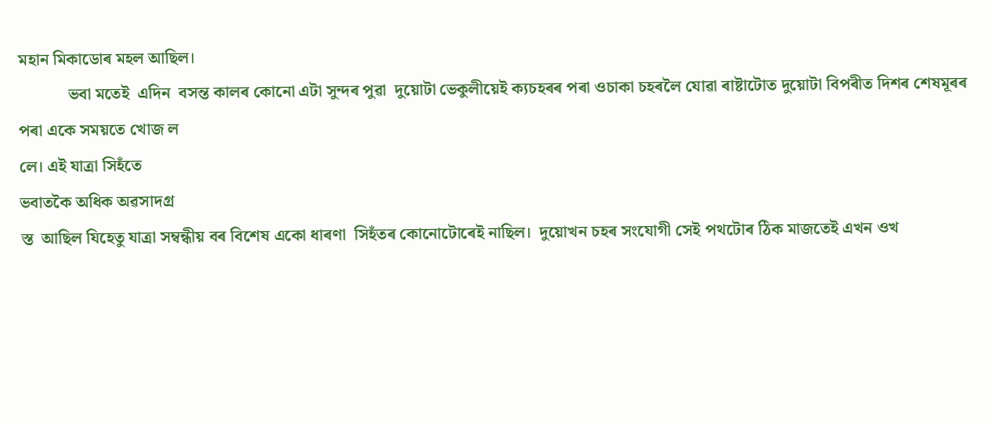মহান মিকাডোৰ মহল আছিল।
            ভবা মতেই  এদিন  বসন্ত কালৰ কোনো এটা সুন্দৰ পুৱা  দুয়োটা ভেকুলীয়েই ক্যচহৰৰ পৰা ওচাকা চহৰলৈ যোৱা ৰাষ্টাটোত দুয়োটা বিপৰীত দিশৰ শেষমূৰৰ
পৰা একে সময়তে খোজ ল
লে। এই যাত্ৰা সিহঁতে
ভবাতকৈ অধিক অৱসাদগ্ৰ
স্ত  আছিল যিহেতু যাত্ৰা সম্বন্ধীয় বৰ বিশেষ একো ধাৰণা  সিহঁতৰ কোনোটোৰেই নাছিল।  দুয়োখন চহৰ সংযোগী সেই পথটোৰ ঠিক মাজতেই এখন ওখ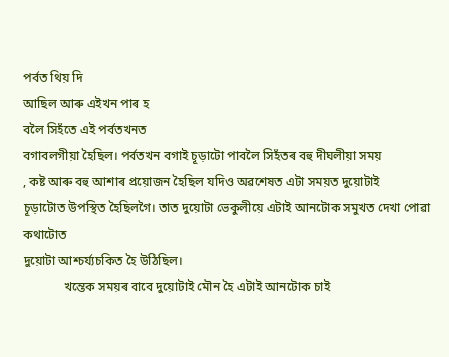পৰ্বত থিয় দি
আছিল আৰু এইখন পাৰ হ
বলৈ সিহঁতে এই পৰ্বতখনত
বগাবলগীয়া হৈছিল। পৰ্বতখন বগাই চূড়াটো পাবলৈ সিহঁতৰ বহু দীঘলীয়া সময়
, কষ্ট আৰু বহু আশাৰ প্ৰয়োজন হৈছিল যদিও অৱশেষত এটা সময়ত দুয়োটাই
চূড়াটোত উপস্থিত হৈছিলগৈ। তাত দুয়োটা ভেকুলীয়ে এটাই আনটোক সমুখত দেখা পোৱা কথাটোত
দুয়োটা আশ্চৰ্য্যচকিত হৈ উঠিছিল।
             খন্তেক সময়ৰ বাবে দুয়োটাই মৌন হৈ এটাই আনটোক চাই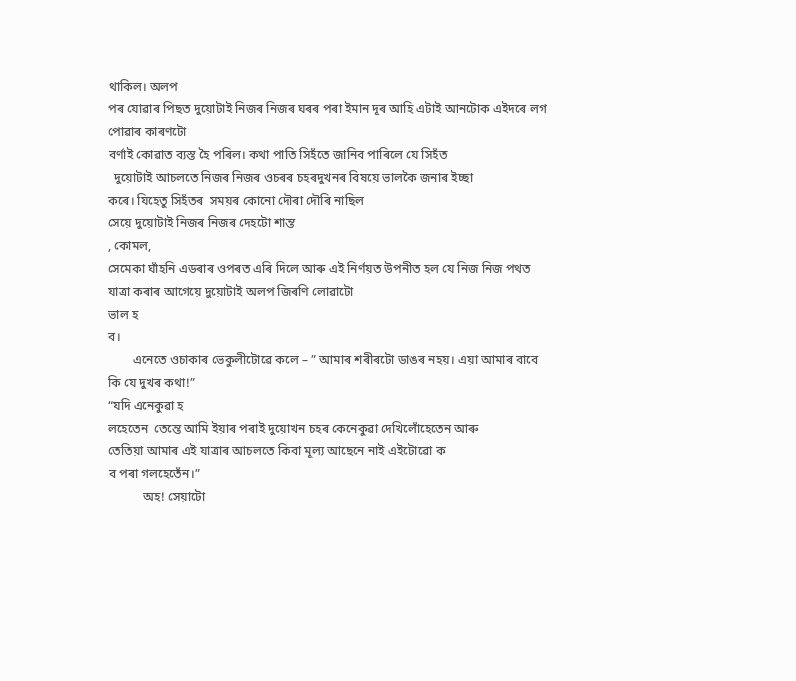থাকিল। অলপ
পৰ যোৱাৰ পিছত দুয়োটাই নিজৰ নিজৰ ঘৰৰ পৰা ইমান দূৰ আহি এটাই আনটোক এইদৰে লগ পোৱাৰ কাৰণটো
বৰ্ণাই কোৱাত ব্যস্ত হৈ পৰিল। কথা পাতি সিহঁতে জানিব পাৰিলে যে সিহঁত
  দুয়োটাই আচলতে নিজৰ নিজৰ ওচৰৰ চহৰদুখনৰ বিষয়ে ভালকৈ জনাৰ ইচ্ছা
কৰে। যিহেতু সিহঁতৰ  সময়ৰ কোনো দৌৰা দৌৰি নাছিল
সেয়ে দুয়োটাই নিজৰ নিজৰ দেহটো শান্ত
, কোমল,
সেমেকা ঘাঁহনি এডৰাৰ ওপৰত এৰি দিলে আৰু এই নিৰ্ণয়ত উপনীত হল যে নিজ নিজ পথত যাত্ৰা কৰাৰ আগেয়ে দুয়োটাই অলপ জিৰণি লোৱাটো
ভাল হ
ব।
        এনেতে ওচাকাৰ ভেকুলীটোৱে কলে – ” আমাৰ শৰীৰটো ডাঙৰ নহয়। এয়া আমাৰ বাবে কি যে দুখৰ কথা!”
“যদি এনেকুৱা হ
লহেতেন  তেন্তে আমি ইয়াৰ পৰাই দুয়োখন চহৰ কেনেকুৱা দেখিলোঁহেতেন আৰু
তেতিয়া আমাৰ এই যাত্ৰাৰ আচলতে কিবা মূল্য আছেনে নাই এইটোৱো ক
ব পৰা গলহেতেঁন।”
           অহ! সেয়াটো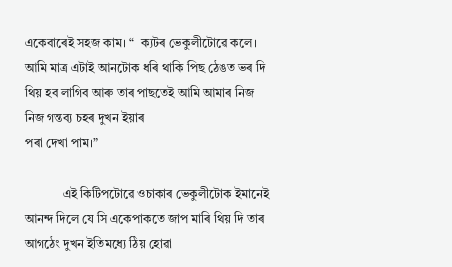একেবাৰেই সহজ কাম। “  ক্যটৰ ভেকুলীটোৱে কলে। আমি মাত্ৰ এটাই আনটোক ধৰি থাকি পিছ ঠেঙত ভৰ দি থিয় হব লাগিব আৰু তাৰ পাছতেই আমি আমাৰ নিজ নিজ গন্তব্য চহৰ দুখন ইয়াৰ
পৰা দেখা পাম।”

            এই কিটিপটোৱে ওচাকাৰ ভেকুলীটোক ইমানেই
আনন্দ দিলে যে সি একেপাকতে জাপ মাৰি থিয় দি তাৰ আগঠেং দুখন ইতিমধ্যে ঠিয় হোৱা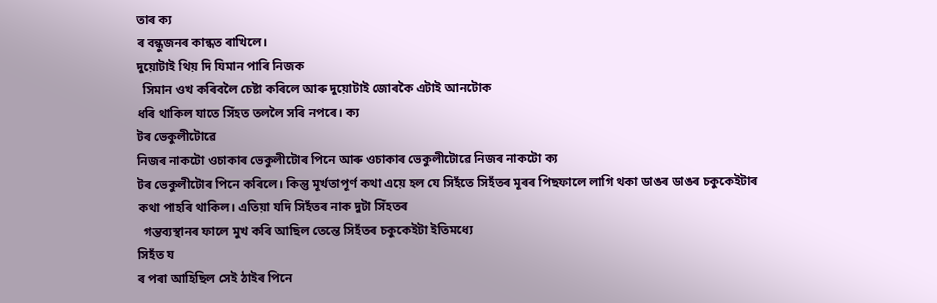তাৰ ক্য
ৰ বন্ধুজনৰ কান্ধত ৰাখিলে।
দুয়োটাই থিয় দি যিমান পাৰি নিজক
  সিমান ওখ কৰিবলৈ চেষ্টা কৰিলে আৰু দুয়োটাই জোৰকৈ এটাই আনটোক
ধৰি থাকিল যাতে সিঁহত তললৈ সৰি নপৰে। ক্য
টৰ ভেকুলীটোৱে
নিজৰ নাকটো ওচাকাৰ ভেকুলীটোৰ পিনে আৰু ওচাকাৰ ভেকুলীটোৱে নিজৰ নাকটো ক্য
টৰ ভেকুলীটোৰ পিনে কৰিলে। কিন্তু মূৰ্খতাপূৰ্ণ কথা এয়ে হল যে সিহঁতে সিহঁতৰ মূৰৰ পিছফালে লাগি থকা ডাঙৰ ডাঙৰ চকুকেইটাৰ
কথা পাহৰি থাকিল। এতিয়া যদি সিহঁতৰ নাক দুটা সিঁহতৰ
  গন্তব্যস্থানৰ ফালে মুখ কৰি আছিল তেন্তে সিহঁতৰ চকুকেইটা ইতিমধ্যে
সিহঁত য
ৰ পৰা আহিছিল সেই ঠাইৰ পিনে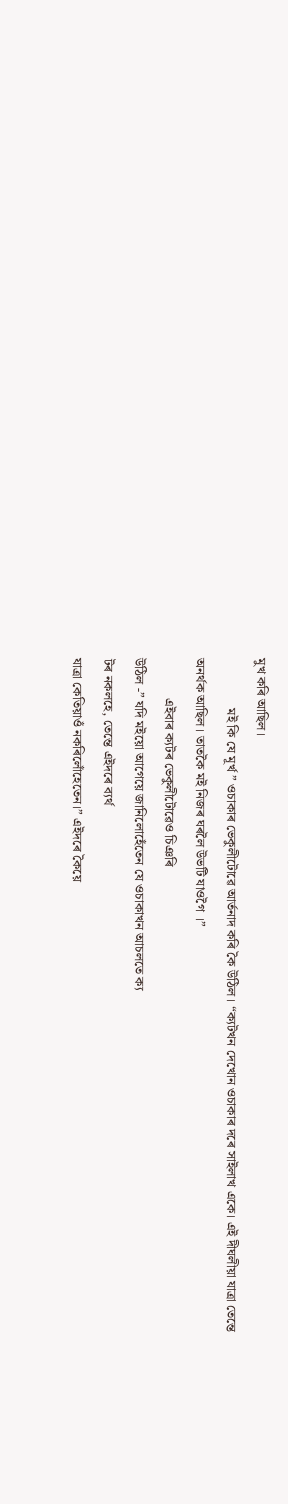মুখ কৰি আছিল।
               মই কি যে মূৰ্খ ” ওচাকাৰ ভেকুলীটোৱে আৰ্তনাদ কৰি কৈ উঠিল। “ক্যটখন দেখোন ওচাকাৰ দৰে সাইলাখ একে। এই দীঘলীয়া যাত্ৰা তেন্তে
অনৰ্থক আছিল। তাতকৈ মই নিজৰ ঘৰলৈ উভটি যাওগৈ ।”
            এইবাৰ ক্যটৰ ভেকুলীটোৱেও চিঞৰি
উঠিল -” যদি মইয়ো আগেয়ে জানিলোহেঁতেন যে ওচাকাখন আচলতে ক্য
টৰ নকলহে, তেন্তে এইদৰে ব্যৰ্থ
যাত্ৰা কেতিয়াওঁ নকৰিলোঁহেতেন।” এইদৰে কৈয়ে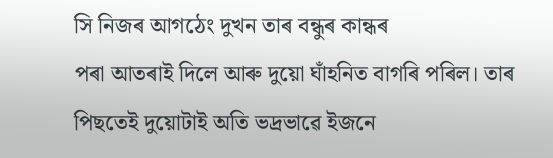সি নিজৰ আগঠেং দুখন তাৰ বন্ধুৰ কান্ধৰ
পৰা আতৰাই দিলে আৰু দুয়ো ঘাঁহনিত বাগৰি পৰিল। তাৰ পিছতেই দুয়োটাই অতি ভদ্ৰভাৱে ইজনে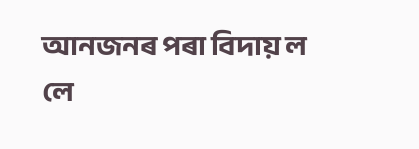আনজনৰ পৰা বিদায় ল
লে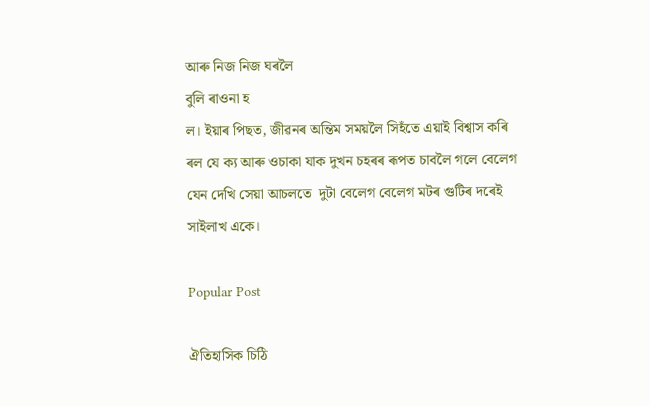আৰু নিজ নিজ ঘৰলৈ
বুলি ৰাওনা হ
ল। ইয়াৰ পিছত, জীৱনৰ অন্তিম সময়লৈ সিহঁতে এয়াই বিশ্বাস কৰি ৰল যে ক্য আৰু ওচাকা যাক দুখন চহৰৰ ৰূপত চাবলৈ গলে বেলেগ যেন দেখি সেয়া আচলতে  দুটা বেলেগ বেলেগ মটৰ গুটিৰ দৰেই সাইলাখ একে।

Popular Post

ঐতিহাসিক চিঠি